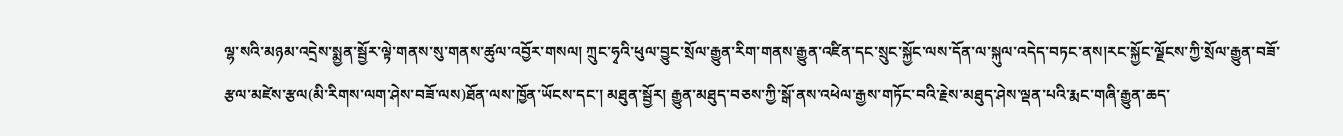ལྷ་སའི་མཉམ་འདྲེས་སྨྱན་སྦྱོར་ལྟེ་གནས་སུ་གནས་ཚུལ་འབྱོར་གསལ། ཀྲུང་ཧྭའི་ཕུལ་བྱུང་སྲོལ་རྒྱུན་རིག་གནས་རྒྱུན་འཛིན་དང་སྲུང་སྐྱོང་ལས་དོན་ལ་སྐུལ་འདེད་བཏང་ནས།རང་སྐྱོང་ལྗོངས་ཀྱི་སྲོལ་རྒྱུན་བཟོ་རྩལ་མཛེས་རྩལ(མི་རིགས་ལག་ཤེས་བཟོ་ལས)ཐོན་ལས་ཁྱོན་ཡོངས་དང་། མཐུན་སྦྱོར། རྒྱུན་མཐུད་བཅས་ཀྱི་སྒོ་ནས་འཕེལ་རྒྱས་གཏོང་བའི་རྗེས་མཐུད་ཤེས་ལྡན་པའི་རྨང་གཞི་རྒྱུན་ཆད་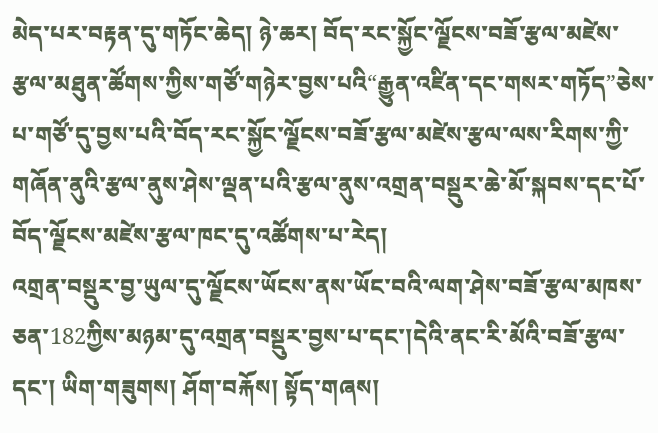མེད་པར་བརྟན་དུ་གཏོང་ཆེད། ཉེ་ཆར། བོད་རང་སྐྱོང་ལྗོངས་བཟོ་རྩལ་མཛེས་རྩལ་མཐུན་ཚོགས་ཀྱིས་གཙོ་གཉེར་བྱས་པའི“རྒྱུན་འཛིན་དང་གསར་གཏོད”ཅེས་པ་གཙོ་དུ་བྱས་པའི་བོད་རང་སྐྱོང་ལྗོངས་བཟོ་རྩལ་མཛེས་རྩལ་ལས་རིགས་ཀྱི་གཞོན་ནུའི་རྩལ་ནུས་ཤེས་ལྡན་པའི་རྩལ་ནུས་འགྲན་བསྡུར་ཆེ་མོ་སྐབས་དང་པོ་བོད་ལྗོངས་མཛེས་རྩལ་ཁང་དུ་འཚོགས་པ་རེད།
འགྲན་བསྡུར་བྱ་ཡུལ་དུ་ལྗོངས་ཡོངས་ནས་ཡོང་བའི་ལག་ཤེས་བཟོ་རྩལ་མཁས་ཅན་182ཀྱིས་མཉམ་དུ་འགྲན་བསྡུར་བྱས་པ་དང་།དེའི་ནང་རི་མོའི་བཟོ་རྩལ་དང་། ཡིག་གཟུགས། ཤོག་བརྐོས། སྟོད་གཞས།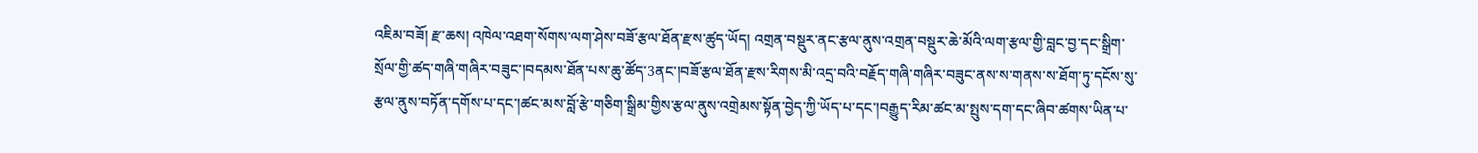འཇིམ་བཟོ། རྫ་ཆས། འཁེལ་འཐག་སོགས་ལག་ཤེས་བཟོ་རྩལ་ཐོན་རྫས་ཚུད་ཡོད། འགྲན་བསྡུར་ནང་རྩལ་ནུས་འགྲན་བསྡུར་ཆེ་མོའི་ལག་རྩལ་གྱི་བླང་བྱ་དང་སྒྲིག་སྲོལ་གྱི་ཚད་གཞི་གཞིར་བཟུང་།བདམས་ཐོན་པས་ཆུ་ཚོད་3ནང་།བཟོ་རྩལ་ཐོན་རྫས་རིགས་མི་འདྲ་བའི་བརྗོད་གཞི་གཞིར་བཟུང་ནས་ས་གནས་ས་ཐོག་ཏུ་དངོས་སུ་རྩལ་ནུས་བཏོན་དགོས་པ་དང་།ཚང་མས་བློ་རྩེ་གཅིག་སྒྲིམ་གྱིས་རྩལ་ནུས་འགྲེམས་སྟོན་བྱེད་ཀྱི་ཡོད་པ་དང་།བརྒྱུད་རིམ་ཚང་མ་སྤུས་དག་དང་ཞིབ་ཚགས་ཡིན་པ་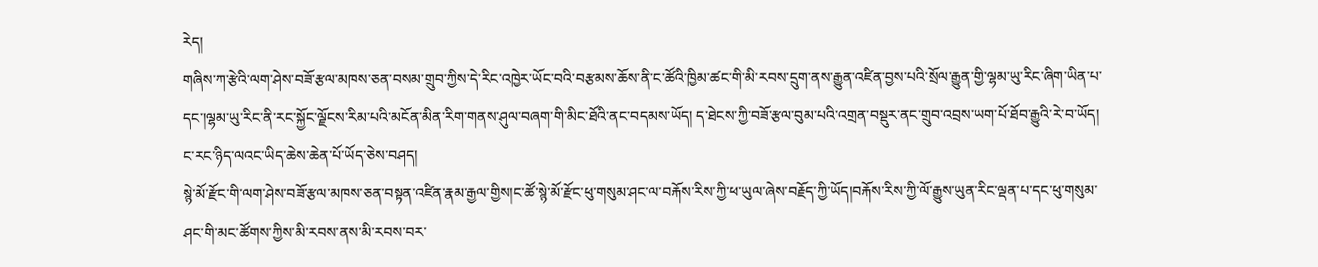རེད།
གཞིས་ཀ་རྩེའི་ལག་ཤེས་བཟོ་རྩལ་མཁས་ཅན་བསམ་གྲུབ་ཀྱིས་དེ་རིང་འཁྱེར་ཡོང་བའི་བརྩམས་ཆོས་ནི་ང་ཚོའི་ཁྱིམ་ཚང་གི་མི་རབས་དྲུག་ནས་རྒྱུན་འཛིན་བྱས་པའི་སྲོལ་རྒྱུན་གྱི་ལྷམ་ཡུ་རིང་ཞིག་ཡིན་པ་དང་།ལྷམ་ཡུ་རིང་ནི་རང་སྐྱོང་ལྗོངས་རིམ་པའི་མངོན་མིན་རིག་གནས་ཤུལ་བཞག་གི་མིང་ཐོའི་ནང་བདམས་ཡོད། ད་ཐེངས་ཀྱི་བཟོ་རྩལ་བུམ་པའི་འགྲན་བསྡུར་ནང་གྲུབ་འབྲས་ཡག་པོ་ཐོབ་རྒྱུའི་རེ་བ་ཡོད། ང་རང་ཉིད་ལའང་ཡིད་ཆེས་ཆེན་པོ་ཡོད་ཅེས་བཤད།
སྙེ་མོ་རྫོང་གི་ལག་ཤེས་བཟོ་རྩལ་མཁས་ཅན་བསྟན་འཛིན་རྣམ་རྒྱལ་གྱིས།ང་ཚོ་སྙེ་མོ་རྫོང་ཕུ་གསུམ་ཤང་ལ་བརྐོས་རིས་ཀྱི་ཕ་ཡུལ་ཞེས་བརྗོད་ཀྱི་ཡོད།བརྐོས་རིས་ཀྱི་ལོ་རྒྱུས་ཡུན་རིང་ལྡན་པ་དང་ཕུ་གསུམ་ཤང་གི་མང་ཚོགས་ཀྱིས་མི་རབས་ནས་མི་རབས་བར་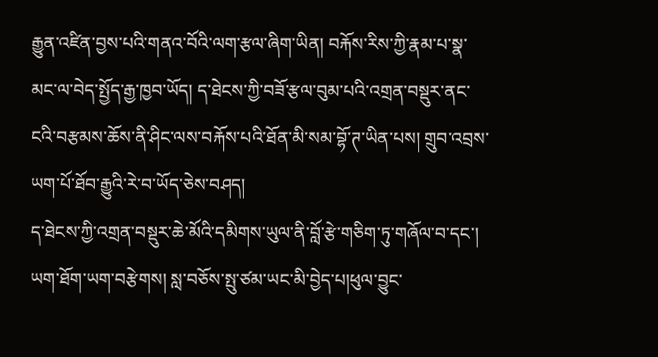རྒྱུན་འཛིན་བྱས་པའི་གནའ་བོའི་ལག་རྩལ་ཞིག་ཡིན། བརྐོས་རིས་ཀྱི་རྣམ་པ་སྣ་མང་ལ་བེད་སྤྱོད་རྒྱ་ཁྱབ་ཡོད། ད་ཐེངས་ཀྱི་བཟོ་རྩལ་བུམ་པའི་འགྲན་བསྡུར་ནང་ངའི་བརྩམས་ཆོས་ནི་ཤིང་ལས་བརྐོས་པའི་ཐོན་མི་སམ་བྷོ་ཊ་ཡིན་པས། གྲུབ་འབྲས་ཡག་པོ་ཐོབ་རྒྱུའི་རེ་བ་ཡོད་ཅེས་བཤད།
ད་ཐེངས་ཀྱི་འགྲན་བསྡུར་ཆེ་མོའི་དམིགས་ཡུལ་ནི་བློ་རྩེ་གཅིག་ཏུ་གཞོལ་བ་དང་། ཡག་ཐོག་ཡག་བརྩེགས། སླ་བཅོས་སྤུ་ཙམ་ཡང་མི་བྱེད་པ།ཕུལ་བྱུང་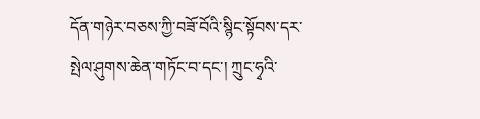དོན་གཉེར་བཅས་ཀྱི་བཟོ་བོའི་སྙིང་སྟོབས་དར་སྤེལ་ཤུགས་ཆེན་གཏོང་བ་དང་། ཀྲུང་ཧྭའི་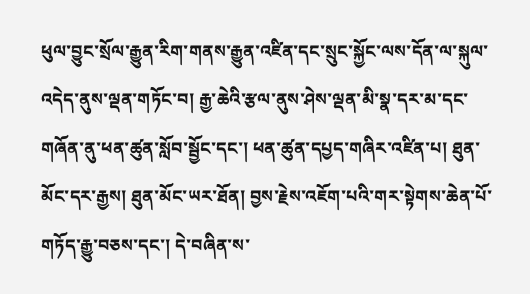ཕུལ་བྱུང་སྲོལ་རྒྱུན་རིག་གནས་རྒྱུན་འཛིན་དང་སྲུང་སྐྱོང་ལས་དོན་ལ་སྐུལ་འདེད་ནུས་ལྡན་གཏོང་བ། རྒྱ་ཆེའི་རྩལ་ནུས་ཤེས་ལྡན་མི་སྣ་དར་མ་དང་གཞོན་ནུ་ཕན་ཚུན་སློབ་སྦྱོང་དང་། ཕན་ཚུན་དཔྱད་གཞིར་འཛིན་པ། ཐུན་མོང་དར་རྒྱས། ཐུན་མོང་ཡར་ཐོན། བྱས་རྗེས་འཇོག་པའི་གར་སྟེགས་ཆེན་པོ་གཏོད་རྒྱུ་བཅས་དང་། དེ་བཞིན་ས་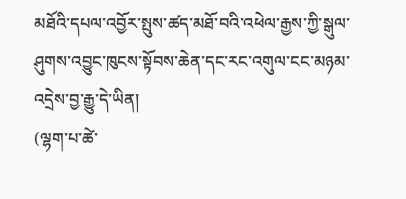མཐོའི་དཔལ་འབྱོར་སྤུས་ཚད་མཐོ་བའི་འཕེལ་རྒྱས་ཀྱི་སྒུལ་ཤུགས་འབྱུང་ཁུངས་སྟོབས་ཆེན་དང་རང་འགུལ་ངང་མཉམ་འདྲེས་བྱ་རྒྱུ་དེ་ཡིན།
(ལྷག་པ་ཚེ་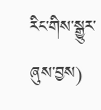རིང་གིས་སྒྱུར་ཞུས་བྱས)